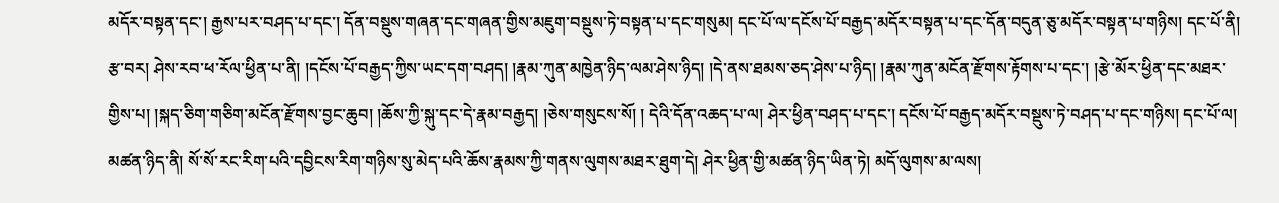མདོར་བསྟན་དང་། རྒྱས་པར་བཤད་པ་དང་། དོན་བསྡུས་གཞན་དང་གཞན་གྱིས་མཇུག་བསྡུས་ཏེ་བསྟན་པ་དང་གསུམ། དང་པོ་ལ་དངོས་པོ་བརྒྱད་མདོར་བསྟན་པ་དང་དོན་བདུན་ཅུ་མདོར་བསྟན་པ་གཉིས། དང་པོ་ནི། རྩ་བར། ཤེས་རབ་ཕ་རོལ་ཕྱིན་པ་ནི། །དངོས་པོ་བརྒྱད་ཀྱིས་ཡང་དག་བཤད། །རྣམ་ཀུན་མཁྱེན་ཉིད་ལམ་ཤེས་ཉིད། །དེ་ནས་ཐམས་ཅད་ཤེས་པ་ཉིད། །རྣམ་ཀུན་མངོན་རྫོགས་རྟོགས་པ་དང་། །རྩེ་མོར་ཕྱིན་དང་མཐར་གྱིས་པ། །སྐད་ཅིག་གཅིག་མངོན་རྫོགས་བྱང་ཆུབ། །ཆོས་ཀྱི་སྐུ་དང་དེ་རྣམ་བརྒྱད། །ཅེས་གསུངས་སོ། ། དེའི་དོན་འཆད་པ་ལ། ཤེར་ཕྱིན་བཤད་པ་དང་། དངོས་པོ་བརྒྱད་མདོར་བསྡུས་ཏེ་བཤད་པ་དང་གཉིས། དང་པོ་ལ། མཚན་ཉིད་ནི། སོ་སོ་རང་རིག་པའི་དབྱིངས་རིག་གཉིས་སུ་མེད་པའི་ཆོས་རྣམས་ཀྱི་གནས་ལུགས་མཐར་ཐུག་དེ། ཤེར་ཕྱིན་གྱི་མཚན་ཉིད་ཡིན་ཏེ། མདོ་ལུགས་མ་ལས།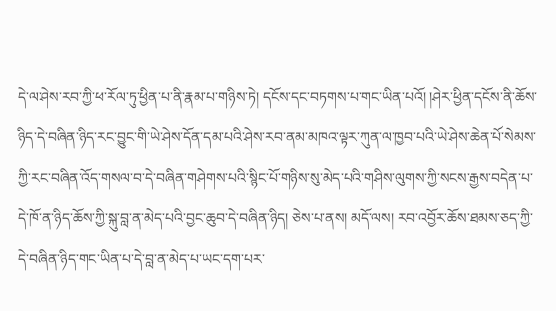དེ་ལ་ཤེས་རབ་ཀྱི་ཕ་རོལ་ཏུ་ཕྱིན་པ་ནི་རྣམ་པ་གཉིས་ཏེ། དངོས་དང་བཏགས་པ་གང་ཡིན་པའོ། །ཤེར་ཕྱིན་དངོས་ནི་ཆོས་ཉིད་དེ་བཞིན་ཉིད་རང་བྱུང་གི་ཡེ་ཤེས་དོན་དམ་པའི་ཤེས་རབ་ནམ་མཁའ་ལྟར་ཀུན་ལ་ཁྱབ་པའི་ཡེ་ཤེས་ཆེན་པོ་སེམས་ཀྱི་རང་བཞིན་འོད་གསལ་བ་དེ་བཞིན་གཤེགས་པའི་སྙིང་པོ་གཉིས་སུ་མེད་པའི་གཤིས་ལུགས་ཀྱི་སངས་རྒྱས་བདེན་པ་དེ་ཁོ་ན་ཉིད་ཆོས་ཀྱི་སྐུ་བླ་ན་མེད་པའི་བྱང་ཆུབ་དེ་བཞིན་ཉིད། ཅེས་པ་ནས། མདོ་ལས། རབ་འབྱོར་ཆོས་ཐམས་ཅད་ཀྱི་དེ་བཞིན་ཉིད་གང་ཡིན་པ་དེ་བླ་ན་མེད་པ་ཡང་དག་པར་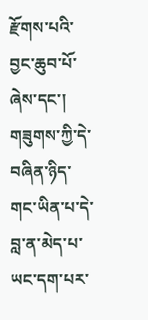རྫོགས་པའི་བྱང་ཆུབ་པོ་ཞེས་དང་། གཟུགས་ཀྱི་དེ་བཞིན་ཉིད་གང་ཡིན་པ་དེ་བླ་ན་མེད་པ་ཡང་དག་པར་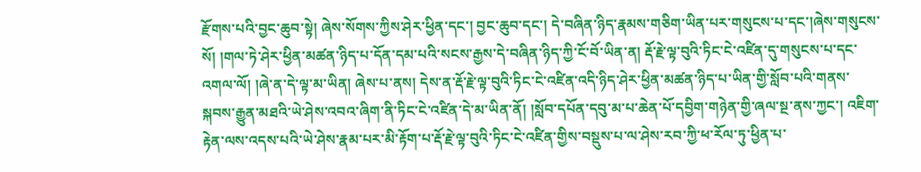རྫོགས་པའི་བྱང་ཆུབ་སྟེ། ཞེས་སོགས་ཀྱིས་ཤེར་ཕྱིན་དང་། བྱང་ཆུབ་དང་། དེ་བཞིན་ཉིད་རྣམས་གཅིག་ཡིན་པར་གསུངས་པ་དང་།ཞེས་གསུངས་སོ། །གལ་ཏེ་ཤེར་ཕྱིན་མཚན་ཉིད་པ་དོན་དམ་པའི་སངས་རྒྱས་དེ་བཞིན་ཉིད་ཀྱི་ངོ་བོ་ཡིན་ན། རྡོ་རྗེ་ལྟ་བུའི་ཏིང་ངེ་འཛིན་དུ་གསུངས་པ་དང་འགལ་ལོ། །ཞེ་ན་དེ་ལྟ་མ་ཡིན། ཞེས་པ་ནས། དེས་ན་རྡོ་རྗེ་ལྟ་བུའི་ཏིང་ངེ་འཛིན་འདི་ཉིད་ཤེར་ཕྱིན་མཚན་ཉིད་པ་ཡིན་གྱི་སློབ་པའི་གནས་སྐབས་རྒྱུན་མཐའི་ཡེ་ཤེས་འབའ་ཞིག་ནི་ཏིང་ངེ་འཛིན་དེ་མ་ཡིན་ནོ། །སློབ་དཔོན་དབུ་མ་པ་ཆེན་པོ་དབྱིག་གཉེན་གྱི་ཞལ་སྔ་ནས་ཀྱང་། འཇིག་རྟེན་ལས་འདས་པའི་ཡེ་ཤེས་རྣམ་པར་མི་རྟོག་པ་རྡོ་རྗེ་ལྟ་བུའི་ཏིང་ངེ་འཛིན་གྱིས་བསྡུས་པ་ལ་ཤེས་རབ་ཀྱི་ཕ་རོལ་ཏུ་ཕྱིན་པ་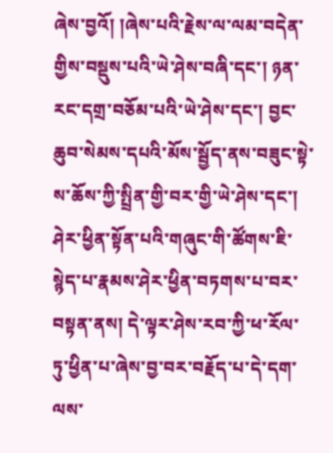ཞེས་བྱའོ། །ཞེས་པའི་རྗེས་ལ་ལམ་བདེན་གྱིས་བསྡུས་པའི་ཡེ་ཤེས་བཞི་དང་། ཉན་རང་དགྲ་བཅོམ་པའི་ཡེ་ཤེས་དང་། བྱང་ཆུབ་སེམས་དཔའི་མོས་སྦྱོད་ནས་བཟུང་སྟེ་ས་ཆོས་ཀྱི་སྤྲིན་གྱི་བར་གྱི་ཡེ་ཤེས་དང་། ཤེར་ཕྱིན་སྟོན་པའི་གཞུང་གི་ཚོགས་ཇི་སྙེད་པ་རྣམས་ཤེར་ཕྱིན་བཏགས་པ་བར་བསྟན་ནས། དེ་ལྟར་ཤེས་རབ་ཀྱི་ཕ་རོལ་ཏུ་ཕྱིན་པ་ཞེས་བྱ་བར་བརྗོད་པ་དེ་དག་ལས་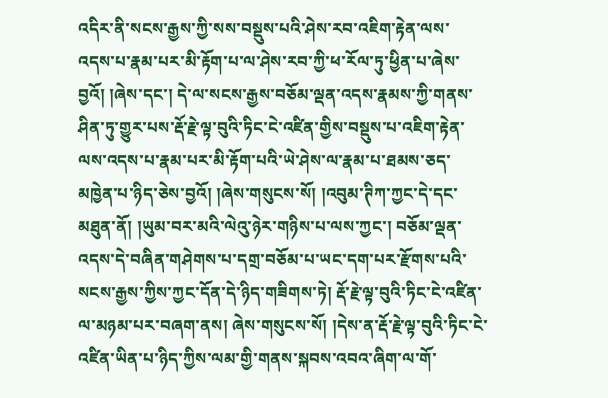འདིར་ནི་སངས་རྒྱས་ཀྱི་སས་བསྡུས་པའི་ཤེས་རབ་འཇིག་རྟེན་ལས་འདས་པ་རྣམ་པར་མི་རྟོག་པ་ལ་ཤེས་རབ་ཀྱི་ཕ་རོལ་ཏུ་ཕྱིན་པ་ཞེས་བྱའོ། །ཞེས་དང་། དེ་ལ་སངས་རྒྱས་བཅོམ་ལྡན་འདས་རྣམས་ཀྱི་གནས་ཤིན་ཏུ་གྱུར་པས་རྡོ་རྗེ་ལྟ་བུའི་ཏིང་ངེ་འཛིན་གྱིས་བསྡུས་པ་འཇིག་རྟེན་ལས་འདས་པ་རྣམ་པར་མི་རྟོག་པའི་ཡེ་ཤེས་ལ་རྣམ་པ་ཐམས་ཅད་མཁྱེན་པ་ཉིད་ཅེས་བྱའོ། །ཞེས་གསུངས་སོ། །འབུམ་ཊིཀ་ཀྱང་དེ་དང་མཐུན་ནོ། །ཡུམ་བར་མའི་ལེའུ་ཉེར་གཉིས་པ་ལས་ཀྱང་། བཅོམ་ལྡན་འདས་དེ་བཞིན་གཤེགས་པ་དགྲ་བཅོམ་པ་ཡང་དག་པར་རྫོགས་པའི་སངས་རྒྱས་ཀྱིས་ཀྱང་དོན་དེ་ཉིད་གཟིགས་ཏེ། རྡོ་རྗེ་ལྟ་བུའི་ཏིང་ངེ་འཛིན་ལ་མཉམ་པར་བཞག་ནས། ཞེས་གསུངས་སོ། །དེས་ན་རྡོ་རྗེ་ལྟ་བུའི་ཏིང་ངེ་འཛིན་ཡིན་པ་ཉིད་ཀྱིས་ལམ་གྱི་གནས་སྐབས་འབའ་ཞིག་ལ་གོ་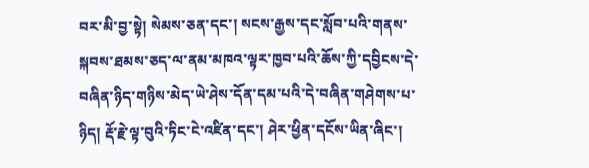བར་མི་བྱ་སྟེ། སེམས་ཅན་དང་། སངས་རྒྱས་དང་སློབ་པའི་གནས་སྐབས་ཐམས་ཅད་ལ་ནམ་མཁའ་ལྟར་ཁྱབ་པའི་ཆོས་ཀྱི་དབྱིངས་དེ་བཞིན་ཉིད་གཉིས་མེད་ཡེ་ཤེས་དོན་དམ་པའི་དེ་བཞིན་གཤེགས་པ་ཉིད། རྡོ་རྗེ་ལྟ་བུའི་ཏིང་ངེ་འཛིན་དང་། ཤེར་ཕྱིན་དངོས་ཡིན་ཞིང་།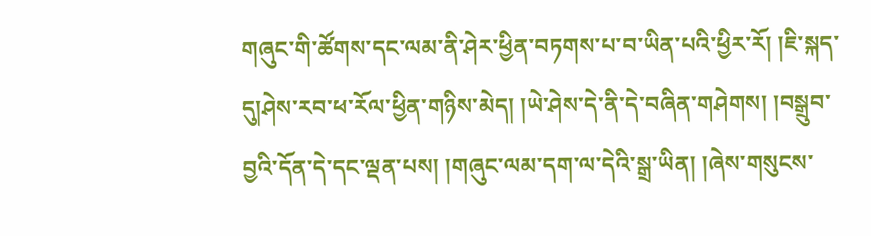གཞུང་གི་ཚོགས་དང་ལམ་ནི་ཤེར་ཕྱིན་བཏགས་པ་བ་ཡིན་པའི་ཕྱིར་རོ། །ཇི་སྐད་དུ།ཤེས་རབ་ཕ་རོལ་ཕྱིན་གཉིས་མེད། །ཡེ་ཤེས་དེ་ནི་དེ་བཞིན་གཤེགས། །བསྒྲུབ་བྱའི་དོན་དེ་དང་ལྡན་པས། །གཞུང་ལམ་དག་ལ་དེའི་སྒྲ་ཡིན། །ཞེས་གསུངས་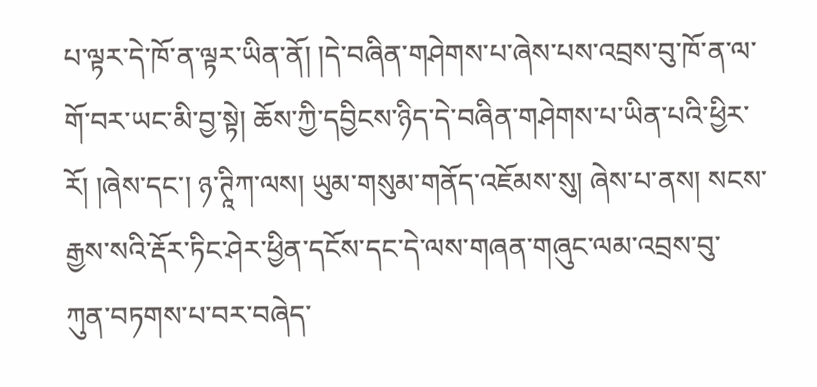པ་ལྟར་དེ་ཁོ་ན་ལྟར་ཡིན་ནོ། །དེ་བཞིན་གཤེགས་པ་ཞེས་པས་འབྲས་བུ་ཁོ་ན་ལ་གོ་བར་ཡང་མི་བྱ་སྟེ། ཆོས་ཀྱི་དབྱིངས་ཉིད་དེ་བཞིན་གཤེགས་པ་ཡིན་པའི་ཕྱིར་རོ། །ཞེས་དང་། ཉ་ཊཱིཀ་ལས། ཡུམ་གསུམ་གནོད་འཇོམས་སུ། ཞེས་པ་ནས། སངས་རྒྱས་སའི་རྡོར་ཏིང་ཤེར་ཕྱིན་དངོས་དང་དེ་ལས་གཞན་གཞུང་ལམ་འབྲས་བུ་ཀུན་བཏགས་པ་བར་བཞེད་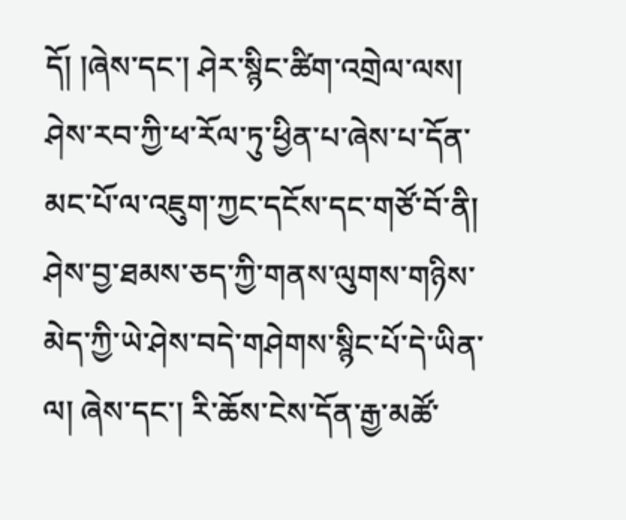དོ། །ཞེས་དང་། ཤེར་སྙིང་ཚིག་འགྲེལ་ལས། ཤེས་རབ་ཀྱི་ཕ་རོལ་ཏུ་ཕྱིན་པ་ཞེས་པ་དོན་མང་པོ་ལ་འཇུག་ཀྱང་དངོས་དང་གཙོ་བོ་ནི། ཤེས་བྱ་ཐམས་ཅད་ཀྱི་གནས་ལུགས་གཉིས་མེད་ཀྱི་ཡེ་ཤེས་བདེ་གཤེགས་སྙིང་པོ་དེ་ཡིན་ལ། ཞེས་དང་། རི་ཆོས་ངེས་དོན་རྒྱ་མཚོ་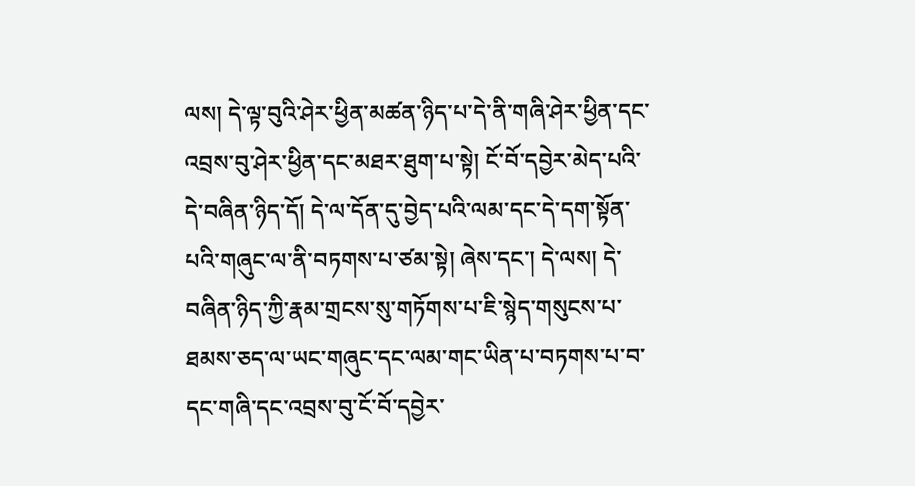ལས། དེ་ལྟ་བུའི་ཤེར་ཕྱིན་མཚན་ཉིད་པ་དེ་ནི་གཞི་ཤེར་ཕྱིན་དང་འབྲས་བུ་ཤེར་ཕྱིན་དང་མཐར་ཐུག་པ་སྟེ། ངོ་བོ་དབྱེར་མེད་པའི་དེ་བཞིན་ཉིད་དོ། དེ་ལ་དོན་དུ་བྱེད་པའི་ལམ་དང་དེ་དག་སྟོན་པའི་གཞུང་ལ་ནི་བཏགས་པ་ཙམ་སྟེ། ཞེས་དང་། དེ་ལས། དེ་བཞིན་ཉིད་ཀྱི་རྣམ་གྲངས་སུ་གཏོགས་པ་ཇི་སྙེད་གསུངས་པ་ཐམས་ཅད་ལ་ཡང་གཞུང་དང་ལམ་གང་ཡིན་པ་བཏགས་པ་བ་དང་གཞི་དང་འབྲས་བུ་ངོ་བོ་དབྱེར་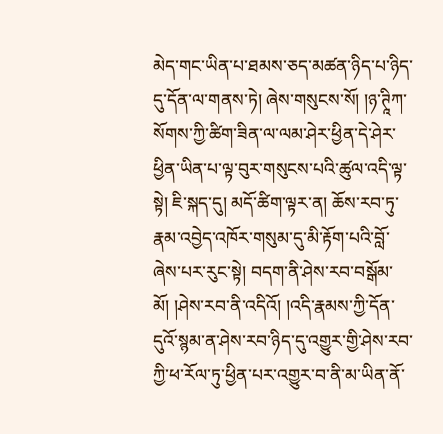མེད་གང་ཡིན་པ་ཐམས་ཅད་མཚན་ཉིད་པ་ཉིད་དུ་དོན་ལ་གནས་ཏེ། ཞེས་གསུངས་སོ། །ཉ་ཊཱིཀ་སོགས་ཀྱི་ཚིག་ཟིན་ལ་ལམ་ཤེར་ཕྱིན་དེ་ཤེར་ཕྱིན་ཡིན་པ་ལྟ་བུར་གསུངས་པའི་ཚུལ་འདི་ལྟ་སྟེ། ཇི་སྐད་དུ། མདོ་ཚིག་ལྟར་ན། ཆོས་རབ་ཏུ་རྣམ་འབྱེད་འཁོར་གསུམ་དུ་མི་རྟོག་པའི་བློ་ཞེས་པར་རུང་སྟེ། བདག་ནི་ཤེས་རབ་བསྒོམ་མོ། །ཤེས་རབ་ནི་འདིའོ། །འདི་རྣམས་ཀྱི་དོན་དུའོ་སྙམ་ན་ཤེས་རབ་ཉིད་དུ་འགྱུར་གྱི་ཤེས་རབ་ཀྱི་ཕ་རོལ་ཏུ་ཕྱིན་པར་འགྱུར་བ་ནི་མ་ཡིན་ནོ་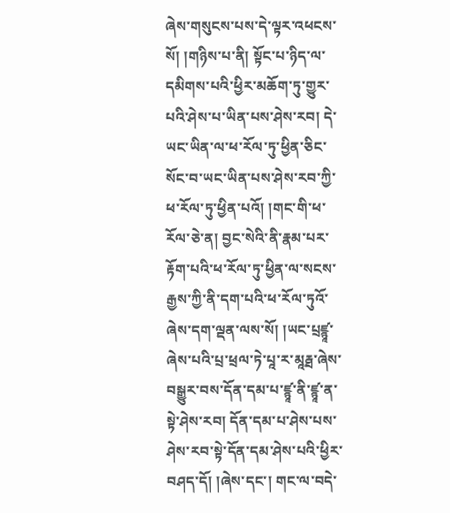ཞེས་གསུངས་པས་དེ་ལྟར་འཕངས་སོ། །གཉིས་པ་ནི། སྟོང་པ་ཉིད་ལ་དམིགས་པའི་ཕྱིར་མཆོག་ཏུ་གྱུར་པའི་ཤེས་པ་ཡིན་པས་ཤེས་རབ། དེ་ཡང་ཡིན་ལ་ཕ་རོལ་ཏུ་ཕྱིན་ཅིང་སོང་བ་ཡང་ཡིན་པས་ཤེས་རབ་ཀྱི་ཕ་རོལ་ཏུ་ཕྱིན་པའོ། །གང་གི་ཕ་རོལ་ཅེ་ན། བྱང་སེའི་ནི་རྣམ་པར་རྟོག་པའི་ཕ་རོལ་ཏུ་ཕྱིན་ལ་སངས་རྒྱས་ཀྱི་ནི་དག་པའི་ཕ་རོལ་ཏུའོ་ཞེས་དག་ལྡན་ལས་སོ། །ཡང་པྲཛྙཱ་ཞེས་པའི་པྲ་ཕྲལ་ཏེ་པཱ་ར་མཱརྠ་ཞེས་བསྒྱུར་བས་དོན་དམ་པ་ཛྙཱ་ནི་ཛྙཱ་ན་སྟེ་ཤེས་རབ། དོན་དམ་པ་ཤེས་པས་ཤེས་རབ་སྟེ་དོན་དམ་ཤེས་པའི་ཕྱིར་བཤད་དོ། །ཞེས་དང་། གང་ལ་བདེ་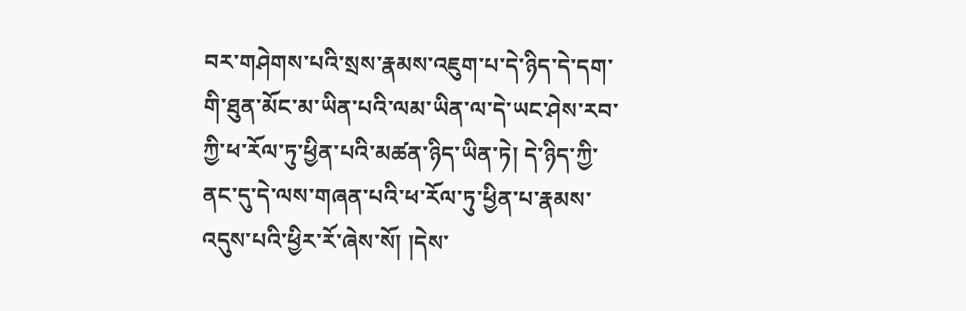བར་གཤེགས་པའི་སྲས་རྣམས་འཇུག་པ་དེ་ཉིད་དེ་དག་གི་ཐུན་མོང་མ་ཡིན་པའི་ལམ་ཡིན་ལ་དེ་ཡང་ཤེས་རབ་ཀྱི་ཕ་རོལ་ཏུ་ཕྱིན་པའི་མཚན་ཉིད་ཡིན་ཏེ། དེ་ཉིད་ཀྱི་ནང་དུ་དེ་ལས་གཞན་པའི་ཕ་རོལ་ཏུ་ཕྱིན་པ་རྣམས་འདུས་པའི་ཕྱིར་རོ་ཞེས་སོ། །དེས་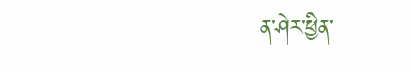ན་ཤེར་ཕྱིན་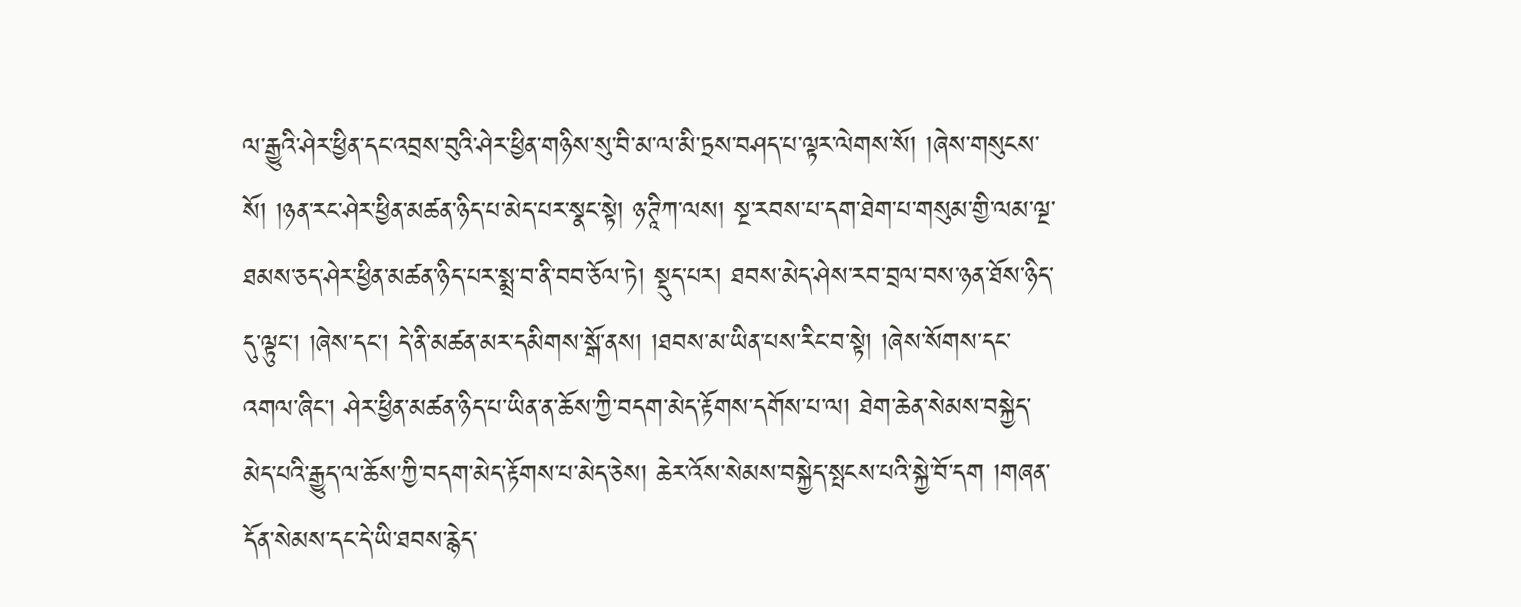ལ་རྒྱུའི་ཤེར་ཕྱིན་དང་འབྲས་བུའི་ཤེར་ཕྱིན་གཉིས་སུ་བི་མ་ལ་མི་ཏྲས་བཤད་པ་ལྟར་ལེགས་སོ། །ཞེས་གསུངས་སོ། །ཉན་རང་ཤེར་ཕྱིན་མཚན་ཉིད་པ་མེད་པར་སྣང་སྟེ། ཉ་ཊཱིཀ་ལས། སྔ་རབས་པ་དག་ཐེག་པ་གསུམ་གྱི་ལམ་ལྔ་ཐམས་ཅད་ཤེར་ཕྱིན་མཚན་ཉིད་པར་སྨྲ་བ་ནི་བབ་ཅོལ་ཏེ། སྡུད་པར། ཐབས་མེད་ཤེས་རབ་བྲལ་བས་ཉན་ཐོས་ཉིད་དུ་ལྟུང་། །ཞེས་དང་། དེ་ནི་མཚན་མར་དམིགས་སྒོ་ནས། །ཐབས་མ་ཡིན་པས་རིང་བ་སྟེ། །ཞེས་སོགས་དང་འགལ་ཞིང་། ཤེར་ཕྱིན་མཚན་ཉིད་པ་ཡིན་ན་ཆོས་ཀྱི་བདག་མེད་རྟོགས་དགོས་པ་ལ། ཐེག་ཆེན་སེམས་བསྐྱེད་མེད་པའི་རྒྱུད་ལ་ཆོས་ཀྱི་བདག་མེད་རྟོགས་པ་མེད་ཅེས། ཆེར་འོས་སེམས་བསྐྱེད་སྤངས་པའི་སྐྱེ་བོ་དག །གཞན་དོན་སེམས་དང་དེ་ཡི་ཐབས་རྙེད་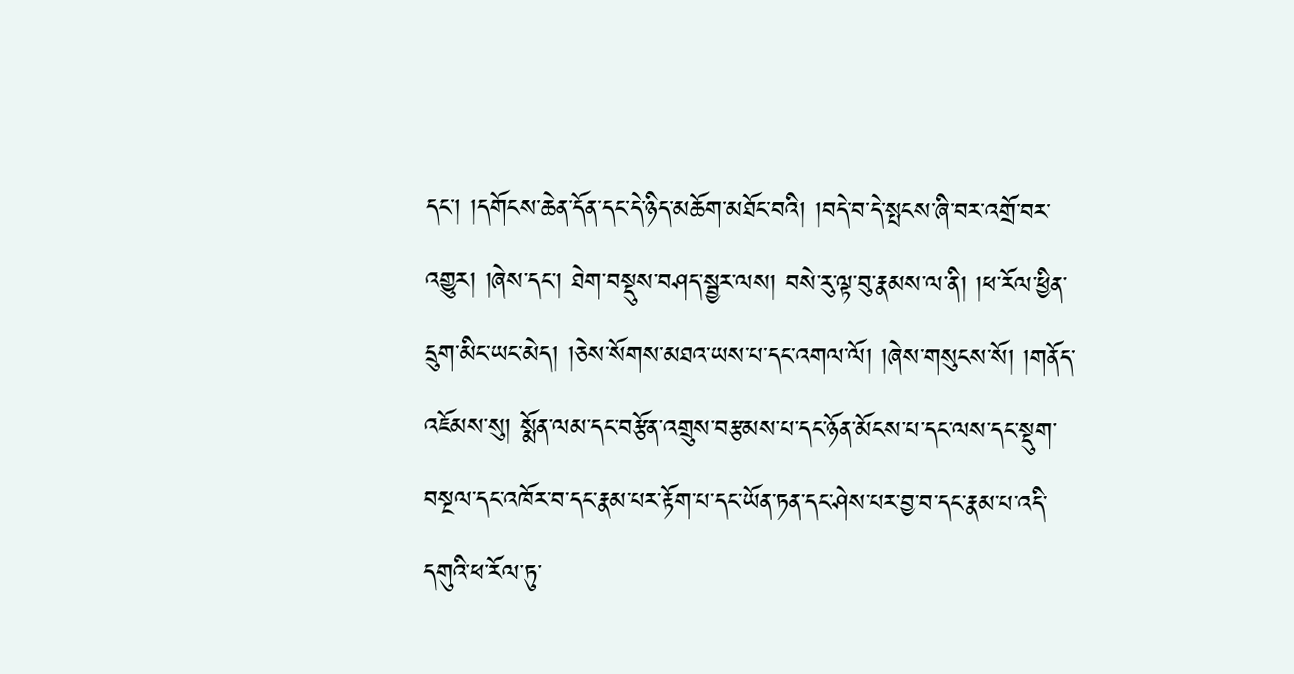དང་། །དགོངས་ཆེན་དོན་དང་དེ་ཉིད་མཆོག་མཐོང་བའི། །བདེ་བ་དེ་སྤངས་ཞི་བར་འགྲོ་བར་འགྱུར། །ཞེས་དང་། ཐེག་བསྡུས་བཤད་སྦྱར་ལས། བསེ་རུ་ལྟ་བུ་རྣམས་ལ་ནི། །ཕ་རོལ་ཕྱིན་དྲུག་མིང་ཡང་མེད། །ཅེས་སོགས་མཐའ་ཡས་པ་དང་འགལ་ལོ། །ཞེས་གསུངས་སོ། །གནོད་འཇོམས་སུ། སྨོན་ལམ་དང་བརྩོན་འགྲུས་བརྩམས་པ་དང་ཉོན་མོངས་པ་དང་ལས་དང་སྡུག་བསྔལ་དང་འཁོར་བ་དང་རྣམ་པར་རྟོག་པ་དང་ཡོན་ཏན་དང་ཤེས་པར་བྱ་བ་དང་རྣམ་པ་འདི་དགུའི་ཕ་རོལ་ཏུ་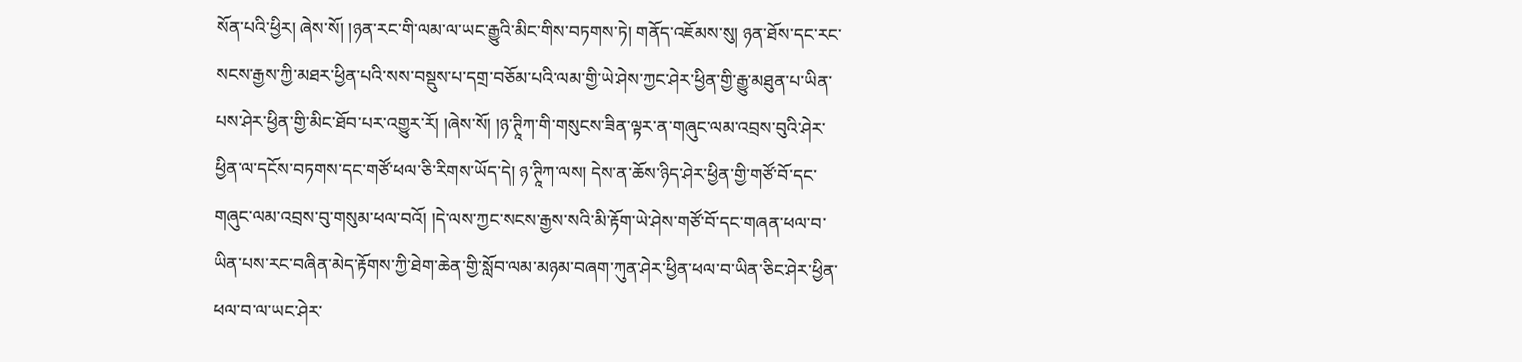སོན་པའི་ཕྱིར། ཞེས་སོ། །ཉན་རང་གི་ལམ་ལ་ཡང་རྒྱུའི་མིང་གིས་བཏགས་ཏེ། གནོད་འཇོམས་སུ། ཉན་ཐོས་དང་རང་སངས་རྒྱས་ཀྱི་མཐར་ཕྱིན་པའི་སས་བསྡུས་པ་དགྲ་བཅོམ་པའི་ལམ་གྱི་ཡེ་ཤེས་ཀྱང་ཤེར་ཕྱིན་གྱི་རྒྱུ་མཐུན་པ་ཡིན་པས་ཤེར་ཕྱིན་གྱི་མིང་ཐོབ་པར་འགྱུར་རོ། །ཞེས་སོ། །ཉ་ཊཱིཀ་གི་གསུངས་ཟིན་ལྟར་ན་གཞུང་ལམ་འབྲས་བུའི་ཤེར་ཕྱིན་ལ་དངོས་བཏགས་དང་གཙོ་ཕལ་ཅི་རིགས་ཡོད་དེ། ཉ་ཊཱིཀ་ལས། དེས་ན་ཆོས་ཉིད་ཤེར་ཕྱིན་གྱི་གཙོ་བོ་དང་གཞུང་ལམ་འབྲས་བུ་གསུམ་ཕལ་བའོ། །དེ་ལས་ཀྱང་སངས་རྒྱས་སའི་མི་རྟོག་ཡེ་ཤེས་གཙོ་བོ་དང་གཞན་ཕལ་བ་ཡིན་པས་རང་བཞིན་མེད་རྟོགས་ཀྱི་ཐེག་ཆེན་གྱི་སློབ་ལམ་མཉམ་བཞག་ཀུན་ཤེར་ཕྱིན་ཕལ་བ་ཡིན་ཅིང་ཤེར་ཕྱིན་ཕལ་བ་ལ་ཡང་ཤེར་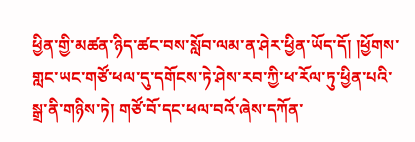ཕྱིན་གྱི་མཚན་ཉིད་ཚང་བས་སློབ་ལམ་ན་ཤེར་ཕྱིན་ཡོད་དོ། །ཕྱོགས་གླང་ཡང་གཙོ་ཕལ་དུ་དགོངས་ཏེ་ཤེས་རབ་ཀྱི་ཕ་རོལ་ཏུ་ཕྱིན་པའི་སྒྲ་ནི་གཉིས་ཏེ། གཙོ་བོ་དང་ཕལ་བའོ་ཞེས་དཀོན་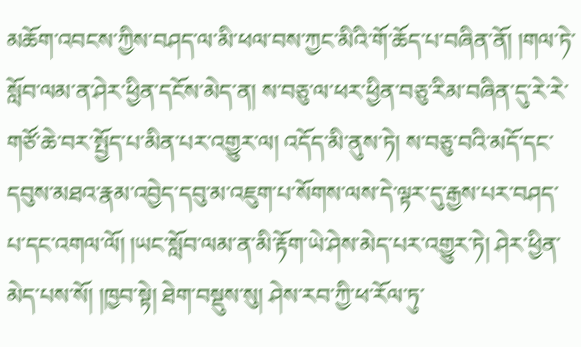མཆོག་འབངས་ཀྱིས་བཤད་ལ་མི་ཕལ་བས་ཀྱང་མིའི་གོ་ཆོད་པ་བཞིན་ནོ། །གལ་ཏེ་སློབ་ལམ་ན་ཤེར་ཕྱིན་དངོས་མེད་ན། ས་བཅུ་ལ་ཕར་ཕྱིན་བཅུ་རིམ་བཞིན་དུ་རེ་རེ་གཙོ་ཆེ་བར་སྤྱོད་པ་མིན་པར་འགྱུར་ལ། འདོད་མི་ནུས་ཏེ། ས་བཅུ་བའི་མདོ་དང་དབུས་མཐའ་རྣམ་འབྱེད་དབུ་མ་འཇུག་པ་སོགས་ལས་དེ་ལྟར་དུ་རྒྱས་པར་བཤད་པ་དང་འགལ་ལོ། །ཡང་སློབ་ལམ་ན་མི་རྟོག་ཡེ་ཤེས་མེད་པར་འགྱུར་ཏེ། ཤེར་ཕྱིན་མེད་པས་སོ། །ཁྱབ་སྟེ། ཐེག་བསྡུས་སུ། ཤེས་རབ་ཀྱི་ཕ་རོལ་ཏུ་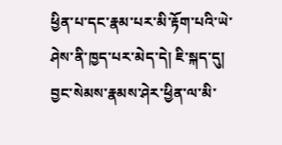ཕྱིན་པ་དང་རྣམ་པར་མི་རྟོག་པའི་ཡེ་ཤེས་ནི་ཁྱད་པར་མེད་དེ། ཇི་སྐད་དུ། བྱང་སེམས་རྣམས་ཤེར་ཕྱིན་ལ་མི་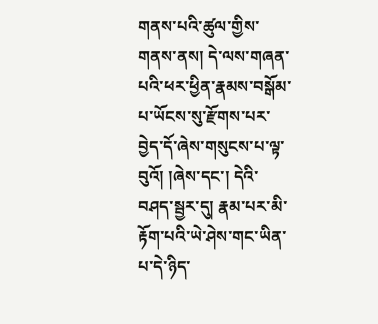གནས་པའི་ཚུལ་གྱིས་གནས་ནས། དེ་ལས་གཞན་པའི་ཕར་ཕྱིན་རྣམས་བསྒོམ་པ་ཡོངས་སུ་རྫོགས་པར་བྱེད་དོ་ཞེས་གསུངས་པ་ལྟ་བུའོ། །ཞེས་དང་། དེའི་བཤད་སྦྱར་དུ། རྣམ་པར་མི་རྟོག་པའི་ཡེ་ཤེས་གང་ཡིན་པ་དེ་ཉིད་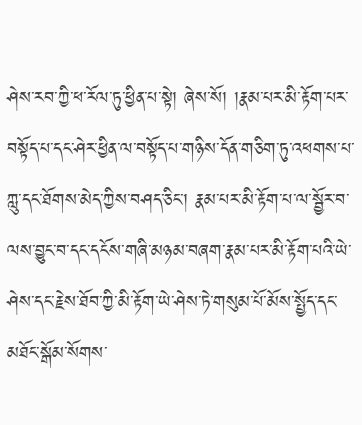ཤེས་རབ་ཀྱི་ཕ་རོལ་ཏུ་ཕྱིན་པ་སྟེ། ཞེས་སོ། །རྣམ་པར་མི་རྟོག་པར་བསྟོད་པ་དང་ཤེར་ཕྱིན་ལ་བསྟོད་པ་གཉིས་དོན་གཅིག་ཏུ་འཕགས་པ་ཀླུ་དང་ཐོགས་མེད་ཀྱིས་བཤད་ཅིང་། རྣམ་པར་མི་རྟོག་པ་ལ་སྦྱོར་བ་ལས་བྱུང་བ་དང་དངོས་གཞི་མཉམ་བཞག་རྣམ་པར་མི་རྟོག་པའི་ཡེ་ཤེས་དང་རྗེས་ཐོབ་ཀྱི་མི་རྟོག་ཡེ་ཤེས་ཏེ་གསུམ་པོ་མོས་སྤྱོད་དང་མཐོང་སྒོམ་སོགས་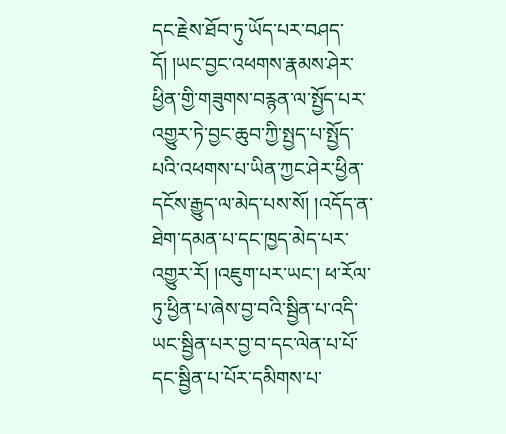དང་རྗེས་ཐོབ་ཏུ་ཡོད་པར་བཤད་དོ། །ཡང་བྱང་འཕགས་རྣམས་ཤེར་ཕྱིན་གྱི་གཟུགས་བརྙན་ལ་སྤྱོད་པར་འགྱུར་ཏེ་བྱང་ཆུབ་ཀྱི་སྤྱད་པ་སྤྱོད་པའི་འཕགས་པ་ཡིན་ཀྱང་ཤེར་ཕྱིན་དངོས་རྒྱུད་ལ་མེད་པས་སོ། །འདོད་ན་ཐེག་དམན་པ་དང་ཁྱད་མེད་པར་འགྱུར་རོ། །འཇུག་པར་ཡང་། ཕ་རོལ་ཏུ་ཕྱིན་པ་ཞེས་བྱ་བའི་སྦྱིན་པ་འདི་ཡང་སྦྱིན་པར་བྱ་བ་དང་ལེན་པ་པོ་དང་སྦྱིན་པ་པོར་དམིགས་པ་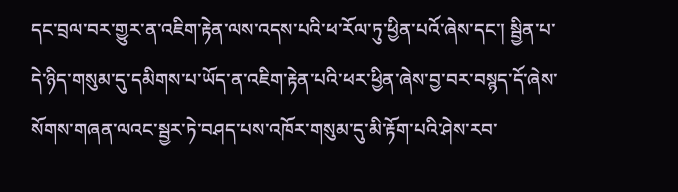དང་བྲལ་བར་གྱུར་ན་འཇིག་རྟེན་ལས་འདས་པའི་ཕ་རོལ་ཏུ་ཕྱིན་པའོ་ཞེས་དང་། སྦྱིན་པ་དེ་ཉིད་གསུམ་དུ་དམིགས་པ་ཡོད་ན་འཇིག་རྟེན་པའི་ཕར་ཕྱིན་ཞེས་བྱ་བར་བསྙད་དོ་ཞེས་སོགས་གཞན་ལའང་སྦྱར་ཏེ་བཤད་པས་འཁོར་གསུམ་དུ་མི་རྟོག་པའི་ཤེས་རབ་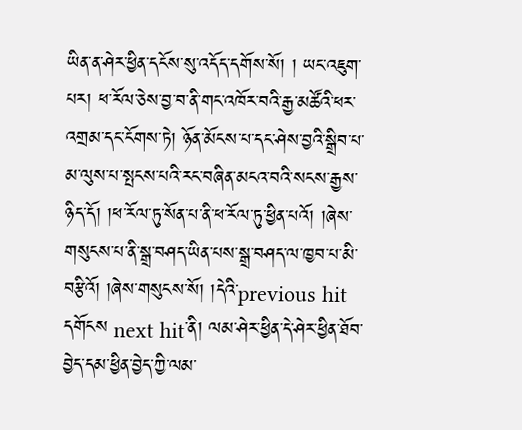ཡིན་ན་ཤེར་ཕྱིན་དངོས་སུ་འདོད་དགོས་སོ། ། ཡང་འཇུག་པར། ཕ་རོལ་ཅེས་བྱ་བ་ནི་གང་འཁོར་བའི་རྒྱ་མཚོའི་ཕར་འགྲམ་དང་ངོགས་ཏེ། ཉོན་མོངས་པ་དང་ཤེས་བྱའི་སྒྲིབ་པ་མ་ལུས་པ་སྤངས་པའི་རང་བཞིན་མངའ་བའི་སངས་རྒྱས་ཉིད་དོ། །ཕ་རོལ་ཏུ་སོན་པ་ནི་ཕ་རོལ་ཏུ་ཕྱིན་པའོ། །ཞེས་གསུངས་པ་ནི་སྒྲ་བཤད་ཡིན་པས་སྒྲ་བཤད་ལ་ཁྱབ་པ་མི་བརྩིའོ། །ཞེས་གསུངས་སོ། །དེའི་previous hit དགོངས next hit་ནི། ལམ་ཤེར་ཕྱིན་དེ་ཤེར་ཕྱིན་ཐོབ་བྱེད་དམ་ཕྱིན་བྱེད་ཀྱི་ལམ་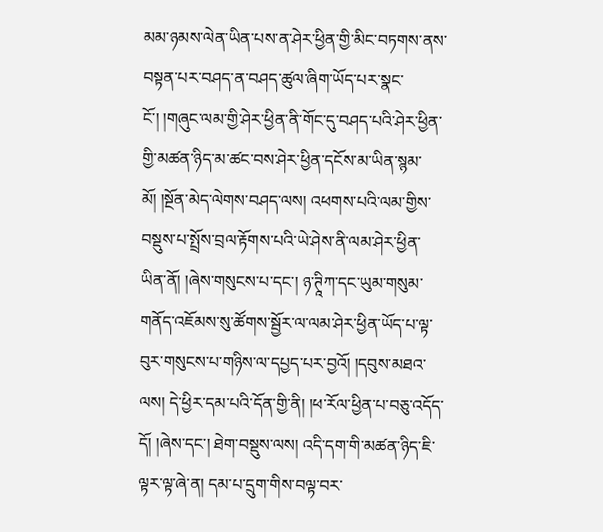མམ་ཉམས་ལེན་ཡིན་པས་ན་ཤེར་ཕྱིན་གྱི་མིང་བཏགས་ནས་བསྟན་པར་བཤད་ན་བཤད་ཚུལ་ཞིག་ཡོད་པར་སྣང་ངོ་། །གཞུང་ལམ་གྱི་ཤེར་ཕྱིན་ནི་གོང་དུ་བཤད་པའི་ཤེར་ཕྱིན་གྱི་མཚན་ཉིད་མ་ཚང་བས་ཤེར་ཕྱིན་དངོས་མ་ཡིན་སྙམ་མོ། །སྔོན་མེད་ལེགས་བཤད་ལས། འཕགས་པའི་ལམ་གྱིས་བསྡུས་པ་སྤྲོས་བྲལ་རྟོགས་པའི་ཡེ་ཤེས་ནི་ལམ་ཤེར་ཕྱིན་ཡིན་ནོ། །ཞེས་གསུངས་པ་དང་། ཉ་ཊཱིཀ་དང་ཡུམ་གསུམ་གནོད་འཇོམས་སུ་ཚོགས་སྦྱོར་ལ་ལམ་ཤེར་ཕྱིན་ཡོད་པ་ལྟ་བུར་གསུངས་པ་གཉིས་ལ་དཔྱད་པར་བྱའོ། །དབུས་མཐའ་ལས། དེ་ཕྱིར་དམ་པའི་དོན་གྱི་ནི། །ཕ་རོལ་ཕྱིན་པ་བཅུ་འདོད་དོ། །ཞེས་དང་། ཐེག་བསྡུས་ལས། འདི་དག་གི་མཚན་ཉིད་ཇི་ལྟར་ལྟ་ཞེ་ན། དམ་པ་དྲུག་གིས་བལྟ་བར་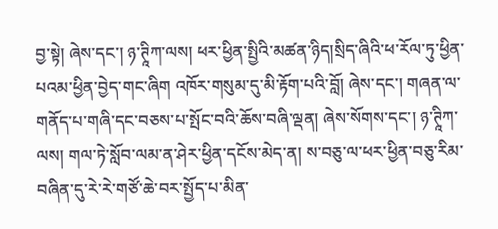བྱ་སྟེ། ཞེས་དང་། ཉ་ཊཱིཀ་ལས། ཕར་ཕྱིན་སྤྱིའི་མཚན་ཉིད།སྲིད་ཞིའི་ཕ་རོལ་ཏུ་ཕྱིན་པའམ་ཕྱིན་བྱེད་གང་ཞིག འཁོར་གསུམ་དུ་མི་རྟོག་པའི་བློ། ཞེས་དང་། གཞན་ལ་གནོད་པ་གཞི་དང་བཅས་པ་སྤོང་བའི་ཆོས་བཞི་ལྡན། ཞེས་སོགས་དང་། ཉ་ཊཱིཀ་ལས། གལ་ཏེ་སློབ་ལམ་ན་ཤེར་ཕྱིན་དངོས་མེད་ན། ས་བཅུ་ལ་ཕར་ཕྱིན་བཅུ་རིམ་བཞིན་དུ་རེ་རེ་གཙོ་ཆེ་བར་སྤྱོད་པ་མིན་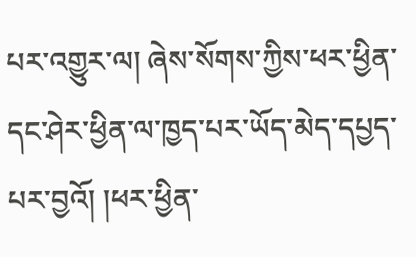པར་འགྱུར་ལ། ཞེས་སོགས་ཀྱིས་ཕར་ཕྱིན་དང་ཤེར་ཕྱིན་ལ་ཁྱད་པར་ཡོད་མེད་དཔྱད་པར་བྱའོ། །ཕར་ཕྱིན་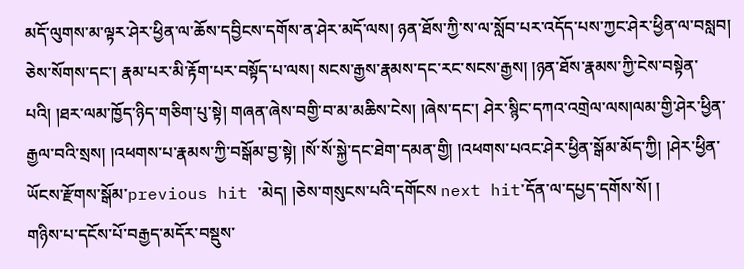མདོ་ལུགས་མ་ལྟར་ཤེར་ཕྱིན་ལ་ཆོས་དབྱིངས་དགོས་ན་ཤེར་མདོ་ལས། ཉན་ཐོས་ཀྱི་ས་ལ་སློབ་པར་འདོད་པས་ཀྱང་ཤེར་ཕྱིན་ལ་བསླབ། ཅེས་སོགས་དང་། རྣམ་པར་མི་རྟོག་པར་བསྟོད་པ་ལས། སངས་རྒྱས་རྣམས་དང་རང་སངས་རྒྱས། །ཉན་ཐོས་རྣམས་ཀྱི་ངེས་བསྟེན་པའི། །ཐར་ལམ་ཁྱོད་ཉིད་གཅིག་པུ་སྟེ། གཞན་ཞེས་བགྱི་བ་མ་མཆིས་ངེས། །ཞེས་དང་། ཤེར་སྙིང་དཀའ་འགྲེལ་ལས།ལམ་གྱི་ཤེར་ཕྱིན་རྒྱལ་བའི་སྲས། །འཕགས་པ་རྣམས་ཀྱི་བསྒོམ་བྱ་སྟེ། །སོ་སོ་སྐྱེ་དང་ཐེག་དམན་གྱི། །འཕགས་པའང་ཤེར་ཕྱིན་སྒོམ་མོད་ཀྱི། །ཤེར་ཕྱིན་ཡོངས་རྫོགས་སྒོམ་previous hit ་མེད། །ཅེས་གསུངས་པའི་དགོངས next hit་དོན་ལ་དཔྱད་དགོས་སོ། །
གཉིས་པ་དངོས་པོ་བརྒྱད་མདོར་བསྡུས་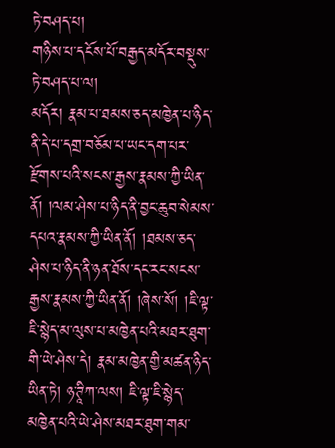ཏེ་བཤད་པ།
གཉིས་པ་དངོས་པོ་བརྒྱད་མདོར་བསྡུས་ཏེ་བཤད་པ་ལ།
མདོར། རྣམ་པ་ཐམས་ཅད་མཁྱེན་པ་ཉིད་ནི་དེ་པ་དགྲ་བཅོམ་པ་ཡང་དག་པར་རྫོགས་པའི་སངས་རྒྱས་རྣམས་ཀྱི་ཡིན་ནོ། །ལམ་ཤེས་པ་ཉིད་ནི་བྱང་ཆུབ་སེམས་དཔའ་རྣམས་ཀྱི་ཡིན་ནོ། །ཐམས་ཅད་ཤེས་པ་ཉིད་ནི་ཉན་ཐོས་དང་རང་སངས་རྒྱས་རྣམས་ཀྱི་ཡིན་ནོ། །ཞེས་སོ། །ཇི་ལྟ་ཇི་སྙེད་མ་ལུས་པ་མཁྱེན་པའི་མཐར་ཐུག་གི་ཡེ་ཤེས་དེ། རྣམ་མཁྱེན་གྱི་མཚན་ཉིད་ཡིན་ཏེ། ཉ་ཊཱིཀ་ལས། ཇི་ལྟ་ཇི་སྙེད་མཁྱེན་པའི་ཡེ་ཤེས་མཐར་ཐུག་གམ་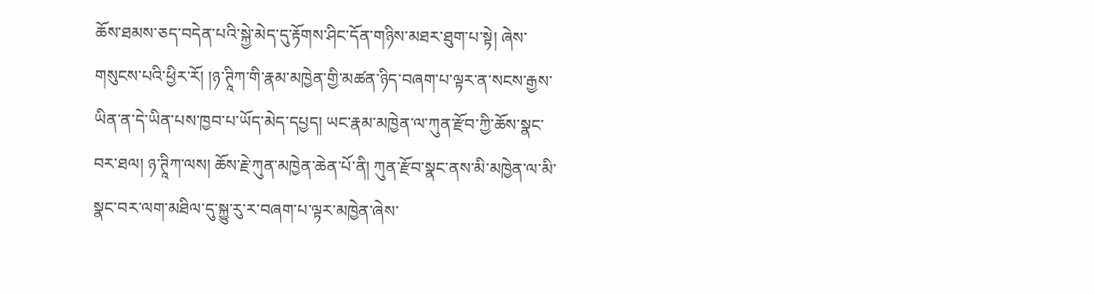ཆོས་ཐམས་ཅད་བདེན་པའི་སྐྱེ་མེད་དུ་རྟོགས་ཤིང་དོན་གཉིས་མཐར་ཐུག་པ་སྟེ། ཞེས་གསུངས་པའི་ཕྱིར་རོ། །ཉ་ཊཱིཀ་གི་རྣམ་མཁྱེན་གྱི་མཚན་ཉིད་བཞག་པ་ལྟར་ན་སངས་རྒྱས་ཡིན་ན་དེ་ཡིན་པས་ཁྱབ་པ་ཡོད་མེད་དཔྱད། ཡང་རྣམ་མཁྱེན་ལ་ཀུན་རྫོབ་ཀྱི་ཆོས་སྣང་བར་ཐལ། ཉ་ཊཱིཀ་ལས། ཆོས་རྗེ་ཀུན་མཁྱེན་ཆེན་པོ་ནི། ཀུན་རྫོབ་སྣང་ནས་མི་མཁྱེན་ལ་མི་སྣང་བར་ལག་མཐིལ་དུ་སྐྱུ་རུ་ར་བཞག་པ་ལྟར་མཁྱེན་ཞེས་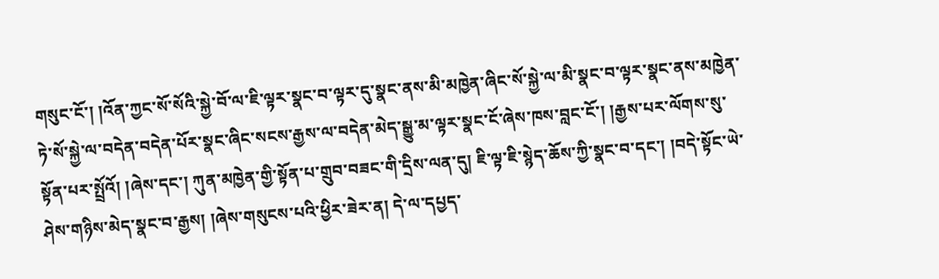གསུང་ངོ་། །འོན་ཀྱང་སོ་སོའི་སྐྱེ་བོ་ལ་ཇི་ལྟར་སྣང་བ་ལྟར་དུ་སྣང་ནས་མི་མཁྱེན་ཞིང་སོ་སྐྱེ་ལ་མི་སྣང་བ་ལྟར་སྣང་ནས་མཁྱེན་ཏེ་སོ་སྐྱེ་ལ་བདེན་བདེན་པོར་སྣང་ཞིང་སངས་རྒྱས་ལ་བདེན་མེད་སྒྱུ་མ་ལྟར་སྣང་ངོ་ཞེས་ཁས་བླང་ངོ་། །རྒྱས་པར་ལོགས་སུ་སྟོན་པར་སྤྲོའོ། །ཞེས་དང་། ཀུན་མཁྱེན་གྱི་སྟོན་པ་གྲུབ་བཟང་གི་དྲིས་ལན་དུ། ཇི་ལྟ་ཇི་སྙེད་ཆོས་ཀྱི་སྣང་བ་དང་། །བདེ་སྟོང་ཡེ་ཤེས་གཉིས་མེད་སྣང་བ་རྒྱས། །ཞེས་གསུངས་པའི་ཕྱིར་ཟེར་ན། དེ་ལ་དཔྱད་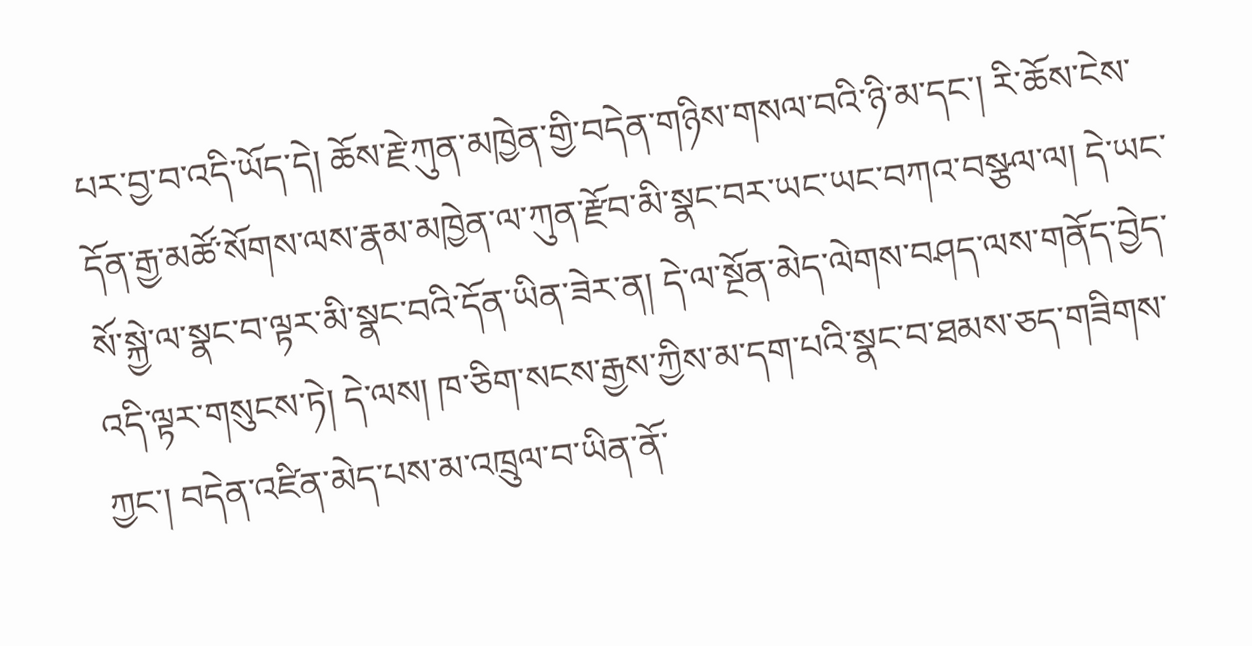པར་བྱ་བ་འདི་ཡོད་དེ། ཆོས་རྗེ་ཀུན་མཁྱེན་གྱི་བདེན་གཉིས་གསལ་བའི་ཉི་མ་དང་། རི་ཆོས་ངེས་དོན་རྒྱ་མཚོ་སོགས་ལས་རྣམ་མཁྱེན་ལ་ཀུན་རྫོབ་མི་སྣང་བར་ཡང་ཡང་བཀའ་བསྩལ་ལ། དེ་ཡང་སོ་སྐྱེ་ལ་སྣང་བ་ལྟར་མི་སྣང་བའི་དོན་ཡིན་ཟེར་ན། དེ་ལ་སྔོན་མེད་ལེགས་བཤད་ལས་གནོད་བྱེད་འདི་ལྟར་གསུངས་ཏེ། དེ་ལས། ཁ་ཅིག་སངས་རྒྱས་ཀྱིས་མ་དག་པའི་སྣང་བ་ཐམས་ཅད་གཟིགས་ཀྱང་། བདེན་འཛིན་མེད་པས་མ་འཁྲུལ་བ་ཡིན་ནོ་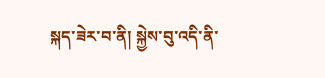སྐད་ཟེར་བ་ནི། སྐྱེས་བུ་འདི་ནི་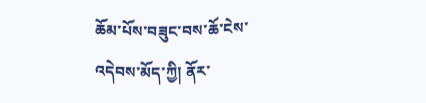ཆོམ་པོས་བཟུང་བས་ཆོ་ངེས་འདེབས་མོད་ཀྱི། ནོར་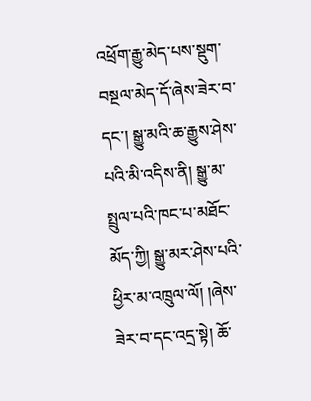འཕྲོག་རྒྱུ་མེད་པས་སྡུག་བསྔལ་མེད་དོ་ཞེས་ཟེར་བ་དང་། སྒྱུ་མའི་ཆ་རྒྱུས་ཤེས་པའི་མི་འདིས་ནི། སྒྱུ་མ་སྤྲུལ་པའི་ཁང་པ་མཐོང་མོད་ཀྱི། སྒྱུ་མར་ཤེས་པའི་ཕྱིར་མ་འཁྲུལ་ལོ། །ཞེས་ཟེར་བ་དང་འདྲ་སྟེ། ཆོ་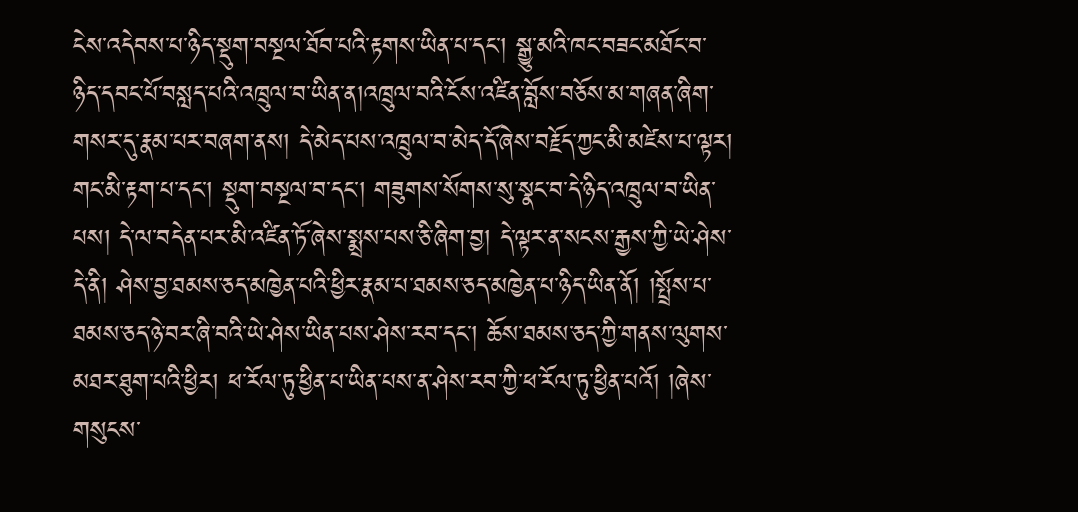ངེས་འདེབས་པ་ཉིད་སྡུག་བསྔལ་ཐོབ་པའི་རྟགས་ཡིན་པ་དང་། སྒྱུ་མའི་ཁང་བཟང་མཐོང་བ་ཉིད་དབང་པོ་བསླད་པའི་འཁྲུལ་བ་ཡིན་ན།འཁྲུལ་བའི་ངོས་འཛིན་བློས་བཅོས་མ་གཞན་ཞིག་གསར་དུ་རྣམ་པར་བཞག་ནས། དེ་མེད་པས་འཁྲུལ་བ་མེད་དོ་ཞེས་བརྗོད་ཀྱང་མི་མཛེས་པ་ལྟར། གང་མི་རྟག་པ་དང་། སྡུག་བསྔལ་བ་དང་། གཟུགས་སོགས་སུ་སྣང་བ་དེ་ཉིད་འཁྲུལ་བ་ཡིན་པས། དེ་ལ་བདེན་པར་མི་འཛིན་ཏོ་ཞེས་སྨྲས་པས་ཅི་ཞིག་བྱ། དེ་ལྟར་ན་སངས་རྒྱས་ཀྱི་ཡེ་ཤེས་དེ་ནི། ཤེས་བྱ་ཐམས་ཅད་མཁྱེན་པའི་ཕྱིར་རྣམ་པ་ཐམས་ཅད་མཁྱེན་པ་ཉིད་ཡིན་ནོ། །སྤྲོས་པ་ཐམས་ཅད་ཉེ་བར་ཞི་བའི་ཡེ་ཤེས་ཡིན་པས་ཤེས་རབ་དང་། ཆོས་ཐམས་ཅད་ཀྱི་གནས་ལུགས་མཐར་ཐུག་པའི་ཕྱིར། ཕ་རོལ་ཏུ་ཕྱིན་པ་ཡིན་པས་ན་ཤེས་རབ་ཀྱི་ཕ་རོལ་ཏུ་ཕྱིན་པའོ། །ཞེས་གསུངས་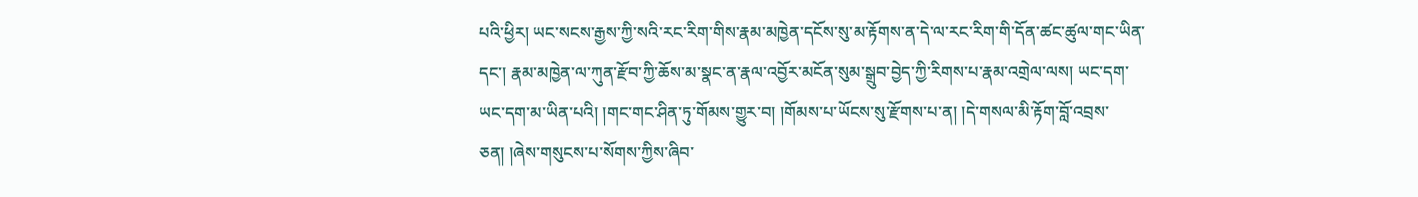པའི་ཕྱིར། ཡང་སངས་རྒྱས་ཀྱི་སའི་རང་རིག་གིས་རྣམ་མཁྱེན་དངོས་སུ་མ་རྟོགས་ན་དེ་ལ་རང་རིག་གི་དོན་ཚང་ཚུལ་གང་ཡིན་དང་། རྣམ་མཁྱེན་ལ་ཀུན་རྫོབ་ཀྱི་ཆོས་མ་སྣང་ན་རྣལ་འབྱོར་མངོན་སུམ་སྒྲུབ་བྱེད་ཀྱི་རིགས་པ་རྣམ་འགྲེལ་ལས། ཡང་དག་ཡང་དག་མ་ཡིན་པའི། །གང་གང་ཤིན་ཏུ་གོམས་གྱུར་བ། །གོམས་པ་ཡོངས་སུ་རྫོགས་པ་ན། །དེ་གསལ་མི་རྟོག་བློ་འབྲས་ཅན། །ཞེས་གསུངས་པ་སོགས་ཀྱིས་ཞིབ་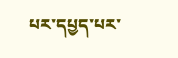པར་དཔྱད་པར་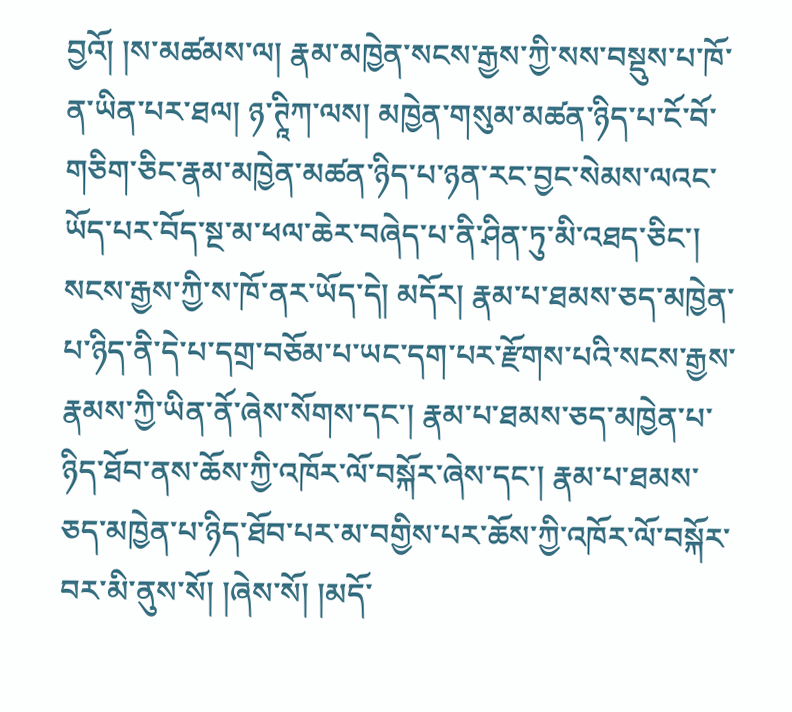བྱའོ། །ས་མཚམས་ལ། རྣམ་མཁྱེན་སངས་རྒྱས་ཀྱི་སས་བསྡུས་པ་ཁོ་ན་ཡིན་པར་ཐལ། ཉ་ཊཱིཀ་ལས། མཁྱེན་གསུམ་མཚན་ཉིད་པ་ངོ་བོ་གཅིག་ཅིང་རྣམ་མཁྱེན་མཚན་ཉིད་པ་ཉན་རང་བྱང་སེམས་ལའང་ཡོད་པར་བོད་སྔ་མ་ཕལ་ཆེར་བཞེད་པ་ནི་ཤིན་ཏུ་མི་འཐད་ཅིང་། སངས་རྒྱས་ཀྱི་ས་ཁོ་ནར་ཡོད་དེ། མདོར། རྣམ་པ་ཐམས་ཅད་མཁྱེན་པ་ཉིད་ནི་དེ་པ་དགྲ་བཅོམ་པ་ཡང་དག་པར་རྫོགས་པའི་སངས་རྒྱས་རྣམས་ཀྱི་ཡིན་ནོ་ཞེས་སོགས་དང་། རྣམ་པ་ཐམས་ཅད་མཁྱེན་པ་ཉིད་ཐོབ་ནས་ཆོས་ཀྱི་འཁོར་ལོ་བསྐོར་ཞེས་དང་། རྣམ་པ་ཐམས་ཅད་མཁྱེན་པ་ཉིད་ཐོབ་པར་མ་བགྱིས་པར་ཆོས་ཀྱི་འཁོར་ལོ་བསྐོར་བར་མི་ནུས་སོ། །ཞེས་སོ། །མདོ་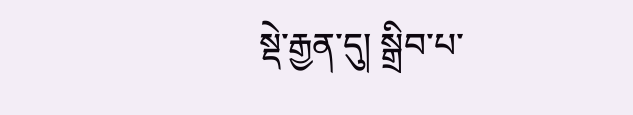སྡེ་རྒྱན་དུ། སྒྲིབ་པ་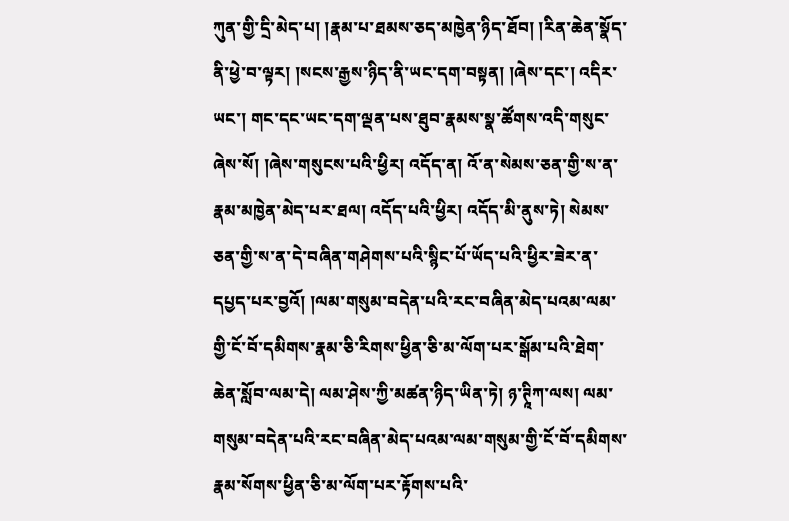ཀུན་གྱི་དྲི་མེད་པ། །རྣམ་པ་ཐམས་ཅད་མཁྱེན་ཉིད་ཐོབ། །རིན་ཆེན་སྣོད་ནི་ཕྱེ་བ་ལྟར། །སངས་རྒྱས་ཉིད་ནི་ཡང་དག་བསྟན། །ཞེས་དང་། འདིར་ཡང་། གང་དང་ཡང་དག་ལྡན་པས་ཐུབ་རྣམས་སྣ་ཚོགས་འདི་གསུང་ཞེས་སོ། །ཞེས་གསུངས་པའི་ཕྱིར། འདོད་ན། འོ་ན་སེམས་ཅན་གྱི་ས་ན་རྣམ་མཁྱེན་མེད་པར་ཐལ། འདོད་པའི་ཕྱིར། འདོད་མི་ནུས་ཏེ། སེམས་ཅན་གྱི་ས་ན་དེ་བཞིན་གཤེགས་པའི་སྙིང་པོ་ཡོད་པའི་ཕྱིར་ཟེར་ན་དཔྱད་པར་བྱའོ། །ལམ་གསུམ་བདེན་པའི་རང་བཞིན་མེད་པའམ་ལམ་གྱི་ངོ་བོ་དམིགས་རྣམ་ཅི་རིགས་ཕྱིན་ཅི་མ་ལོག་པར་སྒོམ་པའི་ཐེག་ཆེན་སློབ་ལམ་དེ། ལམ་ཤེས་ཀྱི་མཚན་ཉིད་ཡིན་ཏེ། ཉ་ཊཱིཀ་ལས། ལམ་གསུམ་བདེན་པའི་རང་བཞིན་མེད་པའམ་ལམ་གསུམ་གྱི་ངོ་བོ་དམིགས་རྣམ་སོགས་ཕྱིན་ཅི་མ་ལོག་པར་རྟོགས་པའི་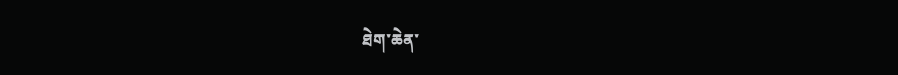ཐེག་ཆེན་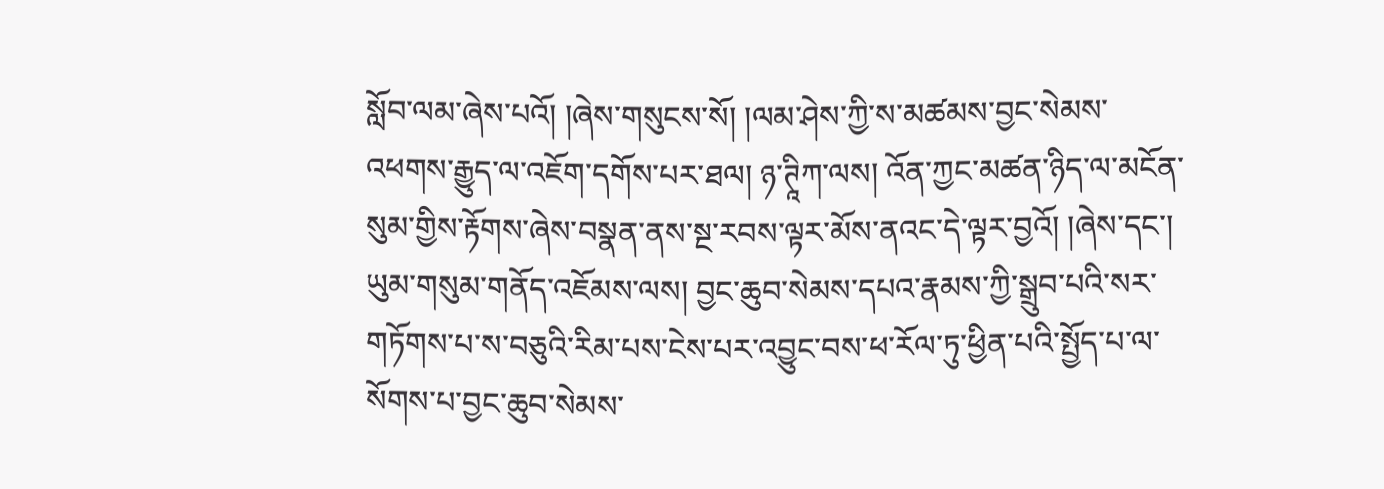སློབ་ལམ་ཞེས་པའོ། །ཞེས་གསུངས་སོ། །ལམ་ཤེས་ཀྱི་ས་མཚམས་བྱང་སེམས་འཕགས་རྒྱུད་ལ་འཇོག་དགོས་པར་ཐལ། ཉ་ཊཱིཀ་ལས། འོན་ཀྱང་མཚན་ཉིད་ལ་མངོན་སུམ་གྱིས་རྟོགས་ཞེས་བསྣན་ནས་སྔ་རབས་ལྟར་མོས་ནའང་དེ་ལྟར་བྱའོ། །ཞེས་དང་། ཡུམ་གསུམ་གནོད་འཇོམས་ལས། བྱང་ཆུབ་སེམས་དཔའ་རྣམས་ཀྱི་སྒྲུབ་པའི་སར་གཏོགས་པ་ས་བཅུའི་རིམ་པས་ངེས་པར་འབྱུང་བས་ཕ་རོལ་ཏུ་ཕྱིན་པའི་སྤྱོད་པ་ལ་སོགས་པ་བྱང་ཆུབ་སེམས་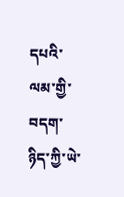དཔའི་ལམ་གྱི་བདག་ཉིད་ཀྱི་ཡེ་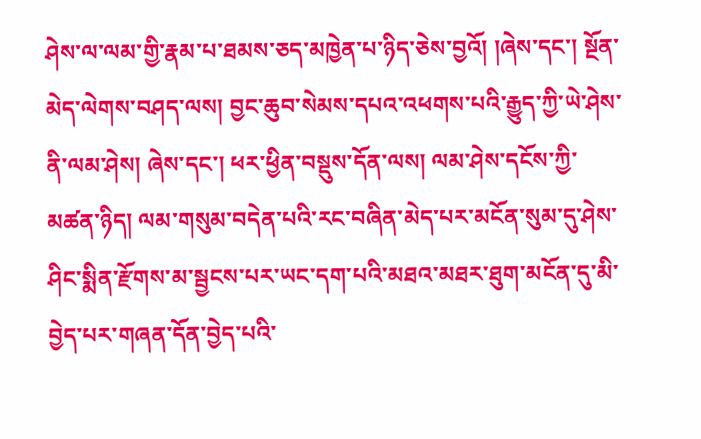ཤེས་ལ་ལམ་གྱི་རྣམ་པ་ཐམས་ཅད་མཁྱེན་པ་ཉིད་ཅེས་བྱའོ། །ཞེས་དང་། སྔོན་མེད་ལེགས་བཤད་ལས། བྱང་ཆུབ་སེམས་དཔའ་འཕགས་པའི་རྒྱུད་ཀྱི་ཡེ་ཤེས་ནི་ལམ་ཤེས། ཞེས་དང་། ཕར་ཕྱིན་བསྡུས་དོན་ལས། ལམ་ཤེས་དངོས་ཀྱི་མཚན་ཉིད། ལམ་གསུམ་བདེན་པའི་རང་བཞིན་མེད་པར་མངོན་སུམ་དུ་ཤེས་ཤིང་སྨིན་རྫོགས་མ་སྦྱངས་པར་ཡང་དག་པའི་མཐའ་མཐར་ཐུག་མངོན་དུ་མི་བྱེད་པར་གཞན་དོན་བྱེད་པའི་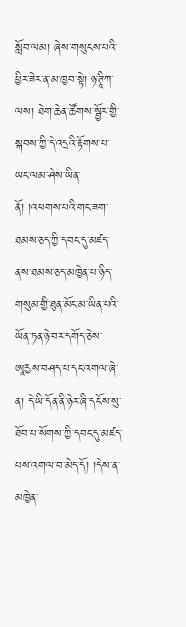སློབ་ལམ། ཞེས་གསུངས་པའི་ཕྱིར་ཟེར་ན་མ་ཁྱབ་སྟེ། ཉ་ཊཱིཀ་ལས། ཐེག་ཆེན་ཚོགས་སྦྱོར་གྱི་སྐབས་ཀྱི་དེ་འདྲའི་རྟོགས་པ་ཡང་ལམ་ཤེས་ཡིན་ནོ། །འཕགས་པའི་གང་ཟག་ཐམས་ཅད་ཀྱི་དབང་དུ་མཛད་ནས་ཐམས་ཅད་མཁྱེན་པ་ཉིད་གསུམ་གྱི་ཐུན་མོང་མ་ཡིན་པའི་ཡོན་ཏན་ཉེ་བར་དགོད་ཅེས་ཨཱརྱས་བཤད་པ་དང་འགལ་ཞེ་ན། དེ་ཡི་དོན་ནི་ཉེར་ཞི་དངོས་སུ་ཐོབ་པ་སོགས་ཀྱི་དབང་དུ་མཛད་པས་འགལ་བ་མེད་དོ། །དེས་ན་མཁྱེན་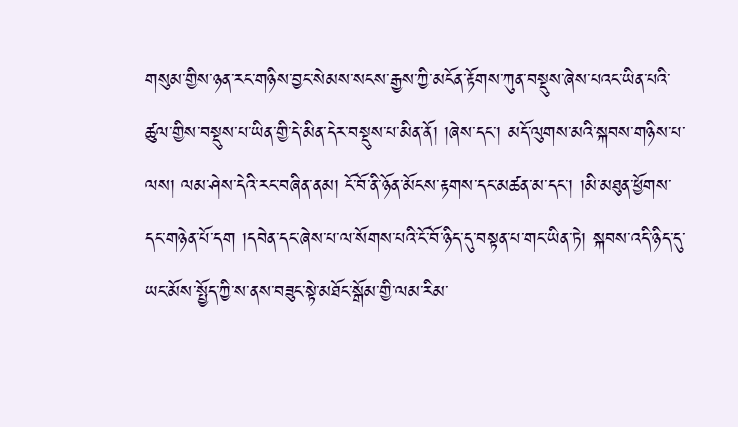གསུམ་གྱིས་ཉན་རང་གཉིས་བྱང་སེམས་སངས་རྒྱས་ཀྱི་མངོན་རྟོགས་ཀུན་བསྡུས་ཞེས་པའང་ཡིན་པའི་ཚུལ་གྱིས་བསྡུས་པ་ཡིན་གྱི་དེ་མིན་དེར་བསྡུས་པ་མིན་ནོ། །ཞེས་དང་། མདོ་ལུགས་མའི་སྐབས་གཉིས་པ་ལས། ལམ་ཤེས་དེའི་རང་བཞིན་ནམ། ངོ་བོ་ནི་ཉོན་མོངས་རྟགས་དང་མཚན་མ་དང་། །མི་མཐུན་ཕྱོགས་དང་གཉེན་པོ་དག །དབེན་དང་ཞེས་པ་ལ་སོགས་པའི་ངོ་བོ་ཉིད་དུ་བསྟན་པ་གང་ཡིན་ཏེ། སྐབས་འདི་ཉིད་དུ་ཡང་མོས་སྤྱོད་ཀྱི་ས་ནས་བཟུང་སྟེ་མཐོང་སྒོམ་གྱི་ལམ་རིམ་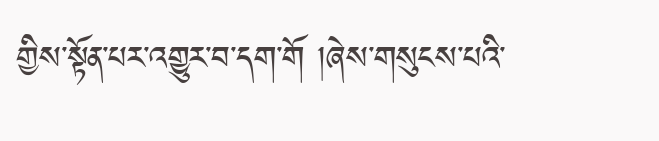གྱིས་སྟོན་པར་འགྱུར་བ་དག་གོ །ཞེས་གསུངས་པའི་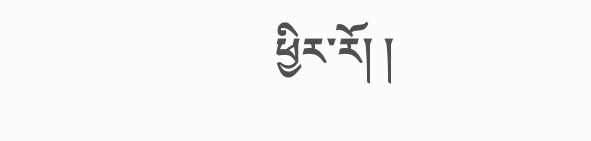ཕྱིར་རོ། །